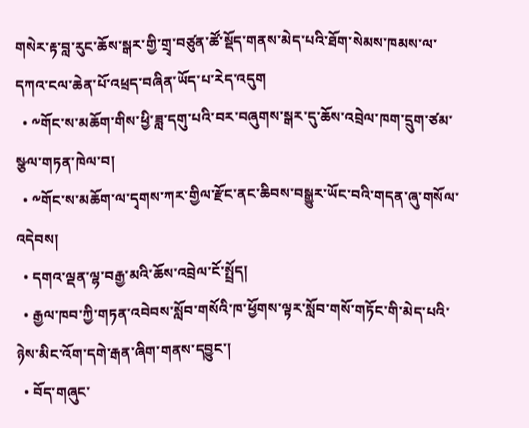གསེར་རྟ་བླ་རུང་ཆོས་སྒར་གྱི་གྲྭ་བཙུན་ཚོ་སྡོད་གནས་མེད་པའི་ཐོག་སེམས་ཁམས་ལ་དཀའ་ངལ་ཆེན་པོ་འཕྲད་བཞིན་ཡོད་པ་རེད་འདུག
  • ༸གོང་ས་མཆོག་གིས་ཕྱི་ཟླ་དགུ་པའི་བར་བཞུགས་སྒར་དུ་ཆོས་འབྲེལ་ཁག་དྲུག་ཙམ་སྩལ་གཏན་ཁེལ་བ།
  • ༸གོང་ས་མཆོག་ལ་དྭགས་ཀར་གྱིལ་རྫོང་ནང་ཆིབས་བསྒྱུར་ཡོང་བའི་གདན་ཞུ་གསོལ་འདེབས།
  • དགའ་ལྡན་ལྷ་བརྒྱ་མའི་ཆོས་འབྲེལ་ངོ་སྤྲོད།
  • རྒྱལ་ཁབ་ཀྱི་གཏན་འབེབས་སློབ་གསོའི་ཁ་ཕྱོགས་ལྟར་སློབ་གསོ་གཏོང་གི་མེད་པའི་ཉེས་མིང་འོག་དགེ་རྒན་ཞིག་གནས་དབྱུང་།
  • བོད་གཞུང་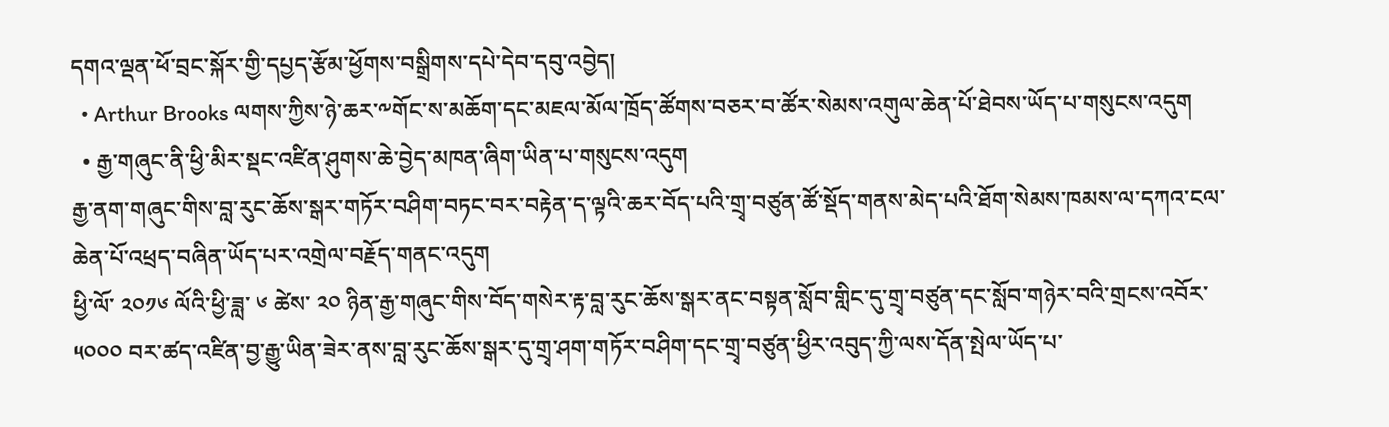དགའ་ལྡན་ཕོ་བྲང་སྐོར་གྱི་དཔྱད་རྩོམ་ཕྱོགས་བསྒྲིགས་དཔེ་དེབ་དབུ་འབྱེད།
  • Arthur Brooks ལགས་ཀྱིས་ཉེ་ཆར་༸གོང་ས་མཆོག་དང་མཇལ་མོལ་ཁྲོད་ཚོགས་བཅར་བ་ཚོར་སེམས་འགུལ་ཆེན་པོ་ཐེབས་ཡོད་པ་གསུངས་འདུག
  • རྒྱ་གཞུང་ནི་ཕྱི་མིར་སྡང་འཛིན་ཤུགས་ཆེ་བྱེད་མཁན་ཞིག་ཡིན་པ་གསུངས་འདུག
རྒྱ་ནག་གཞུང་གིས་བླ་རུང་ཆོས་སྒར་གཏོར་བཤིག་བཏང་བར་བརྟེན་ད་ལྟའི་ཆར་བོད་པའི་གྲྭ་བཙུན་ཚོ་སྡོད་གནས་མེད་པའི་ཐོག་སེམས་ཁམས་ལ་དཀའ་ངལ་ཆེན་པོ་འཕྲད་བཞིན་ཡོད་པར་འགྲེལ་བརྗོད་གནང་འདུག
ཕྱི་ལོ་ ༢༠༡༦ ལོའི་ཕྱི་ཟླ་ ༦ ཚེས་ ༢༠ ཉིན་རྒྱ་གཞུང་གིས་བོད་གསེར་རྟ་བླ་རུང་ཆོས་སྒར་ནང་བསྟན་སློབ་གླིང་དུ་གྲྭ་བཙུན་དང་སློབ་གཉེར་བའི་གྲངས་འབོར་ ༥༠༠༠ བར་ཚད་འཛིན་བྱ་རྒྱུ་ཡིན་ཟེར་ནས་བླ་རུང་ཆོས་སྒར་དུ་གྲྭ་ཤག་གཏོར་བཤིག་དང་གྲྭ་བཙུན་ཕྱིར་འབུད་ཀྱི་ལས་དོན་སྤེལ་ཡོད་པ་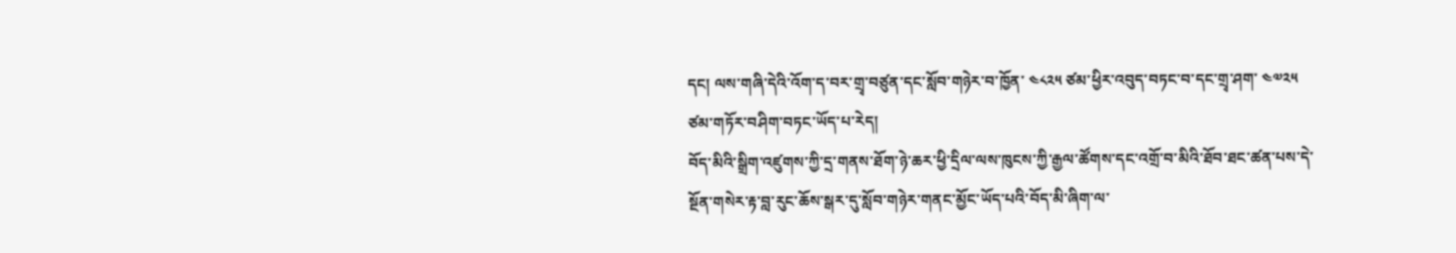དང། ལས་གཞི་དེའི་འོག་ད་བར་གྲྭ་བཙུན་དང་སློབ་གཉེར་བ་ཁྱོན་ ༤༨༢༥ ཙམ་ཕྱིར་འབུད་བཏང་བ་དང་གྲྭ་ཤག་ ༤༧༢༥ ཙམ་གཏོར་བཤིག་བཏང་ཡོད་པ་རེད།
བོད་མིའི་སྒྲིག་འཛུགས་ཀྱི་དྲ་གནས་ཐོག་ཉེ་ཆར་ཕྱི་དྲིལ་ལས་ཁུངས་ཀྱི་རྒྱལ་ཚོགས་དང་འགྲོ་བ་མིའི་ཐོབ་ཐང་ཚན་པས་དེ་སྔོན་གསེར་རྟ་བླ་རུང་ཆོས་སྒར་དུ་སློབ་གཉེར་གནང་མྱོང་ཡོད་པའི་བོད་མི་ཞིག་ལ་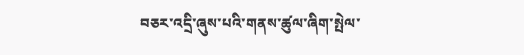བཅར་འདྲི་ཞུས་པའི་གནས་ཚུལ་ཞིག་སྤེལ་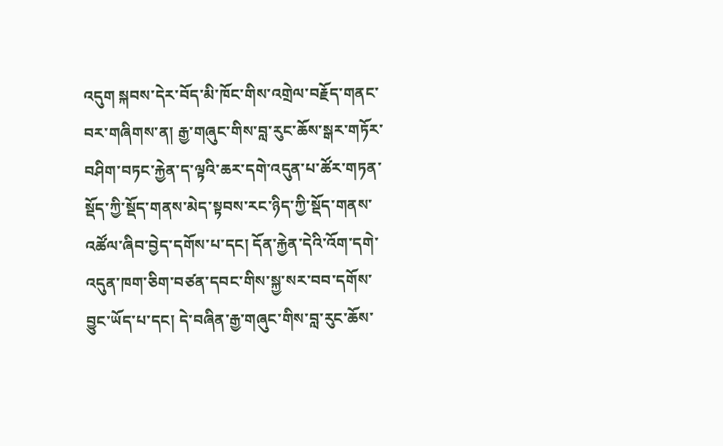འདུག སྐབས་དེར་བོད་མི་ཁོང་གིས་འགྲེལ་བརྗོད་གནང་བར་གཞིགས་ན། རྒྱ་གཞུང་གིས་བླ་རུང་ཆོས་སྒར་གཏོར་བཤིག་བཏང་རྐྱེན་ད་ལྟའི་ཆར་དགེ་འདུན་པ་ཚོར་གཏན་སྡོད་ཀྱི་སྡོད་གནས་མེད་སྟབས་རང་ཉིད་ཀྱི་སྡོད་གནས་འཚོལ་ཞིབ་བྱེད་དགོས་པ་དང། དོན་རྐྱེན་དེའི་འོག་དགེ་འདུན་ཁག་ཅིག་བཙན་དབང་གིས་སྐྱ་སར་བབ་དགོས་བྱུང་ཡོད་པ་དང། དེ་བཞིན་རྒྱ་གཞུང་གིས་བླ་རུང་ཆོས་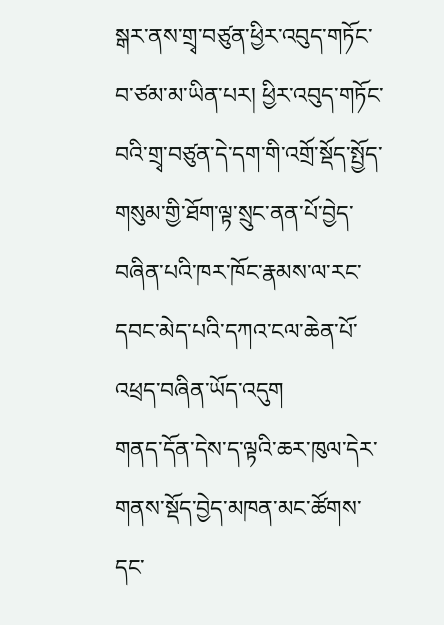སྒར་ནས་གྲྭ་བཙུན་ཕྱིར་འབུད་གཏོང་བ་ཙམ་མ་ཡིན་པར། ཕྱིར་འབུད་གཏོང་བའི་གྲྭ་བཙུན་དེ་དག་གི་འགྲོ་སྡོད་སྤྱོད་གསུམ་གྱི་ཐོག་ལྟ་སྲུང་ནན་པོ་བྱེད་བཞིན་པའི་ཁར་ཁོང་རྣམས་ལ་རང་དབང་མེད་པའི་དཀའ་ངལ་ཆེན་པོ་འཕྲད་བཞིན་ཡོད་འདུག
གནད་དོན་དེས་ད་ལྟའི་ཆར་ཁུལ་དེར་གནས་སྡོད་བྱེད་མཁན་མང་ཚོགས་དང་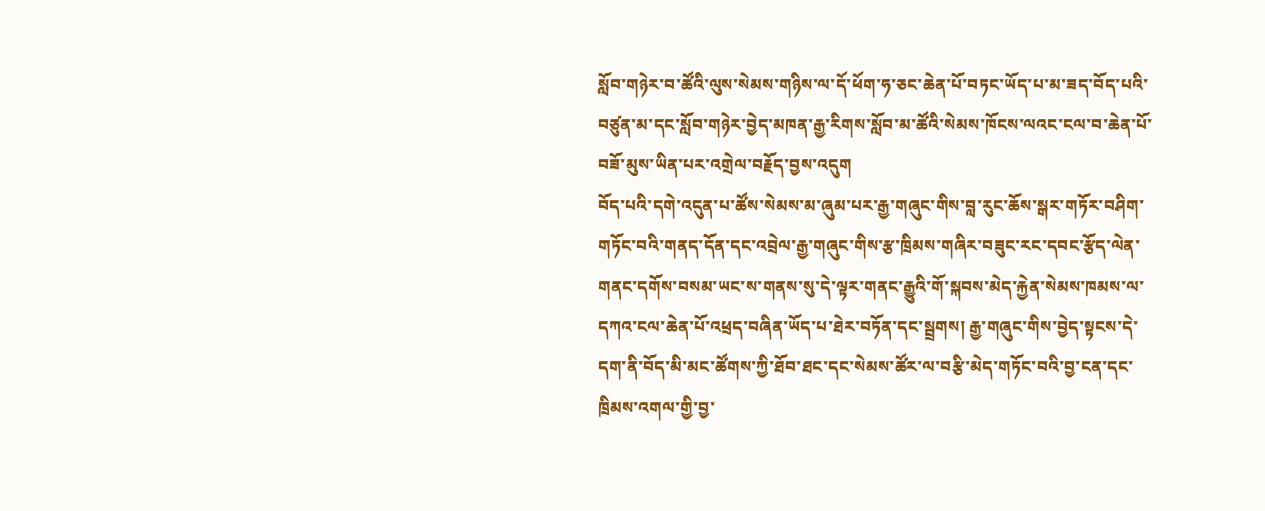སློབ་གཉེར་བ་ཚོའི་ལུས་སེམས་གཉིས་ལ་དོ་ཕོག་ཧ་ཅང་ཆེན་པོ་བཏང་ཡོད་པ་མ་ཟད་བོད་པའི་བཙུན་མ་དང་སློབ་གཉེར་བྱེད་མཁན་རྒྱ་རིགས་སློབ་མ་ཚོའི་སེམས་ཁོངས་ལའང་ངལ་བ་ཆེན་པོ་བཟོ་མུས་ཡིན་པར་འགྲེལ་བརྗོད་བྱས་འདུག
བོད་པའི་དགེ་འདུན་པ་ཚོས་སེམས་མ་ཞུམ་པར་རྒྱ་གཞུང་གིས་བླ་རུང་ཆོས་སྒར་གཏོར་བཤིག་གཏོང་བའི་གནད་དོན་དང་འབྲེལ་རྒྱ་གཞུང་གིས་རྩ་ཁྲིམས་གཞིར་བཟུང་རང་དབང་རྩོད་ལེན་གནང་དགོས་བསམ་ཡང་ས་གནས་སུ་དེ་ལྟར་གནང་རྒྱུའི་གོ་སྐབས་མེད་རྐྱེན་སེམས་ཁམས་ལ་དཀའ་ངལ་ཆེན་པོ་འཕྲད་བཞིན་ཡོད་པ་ཐེར་བཏོན་དང་སྦྲགས། རྒྱ་གཞུང་གིས་བྱེད་སྟངས་དེ་དག་ནི་བོད་མི་མང་ཚོགས་ཀྱི་ཐོབ་ཐང་དང་སེམས་ཚོར་ལ་བརྩི་མེད་གཏོང་བའི་བྱ་ངན་དང་ཁྲིམས་འགལ་གྱི་བྱ་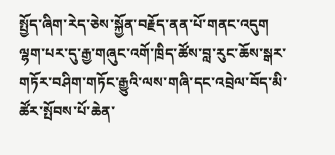སྤྱོད་ཞིག་རེད་ཅེས་སྐྱོན་བརྗོད་ནན་པོ་གནང་འདུག
ལྷག་པར་དུ་རྒྱ་གཞུང་འགོ་ཁྲིད་ཚོས་བླ་རུང་ཆོས་སྒར་གཏོར་བཤིག་གཏོང་རྒྱུའི་ལས་གཞི་དང་འབྲེལ་བོད་མི་ཚོར་སྤོབས་པོ་ཆེན་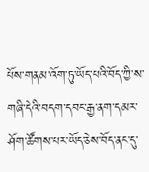པོས་གནམ་འོག་ཏུ་ཡོད་པའི་བོད་ཀྱི་ས་གཞི་དེའི་བདག་དབང་རྒྱ་ནག་དམར་ཤོག་ཚོགས་པར་ཡོད་ཅེས་བོད་ནང་དུ་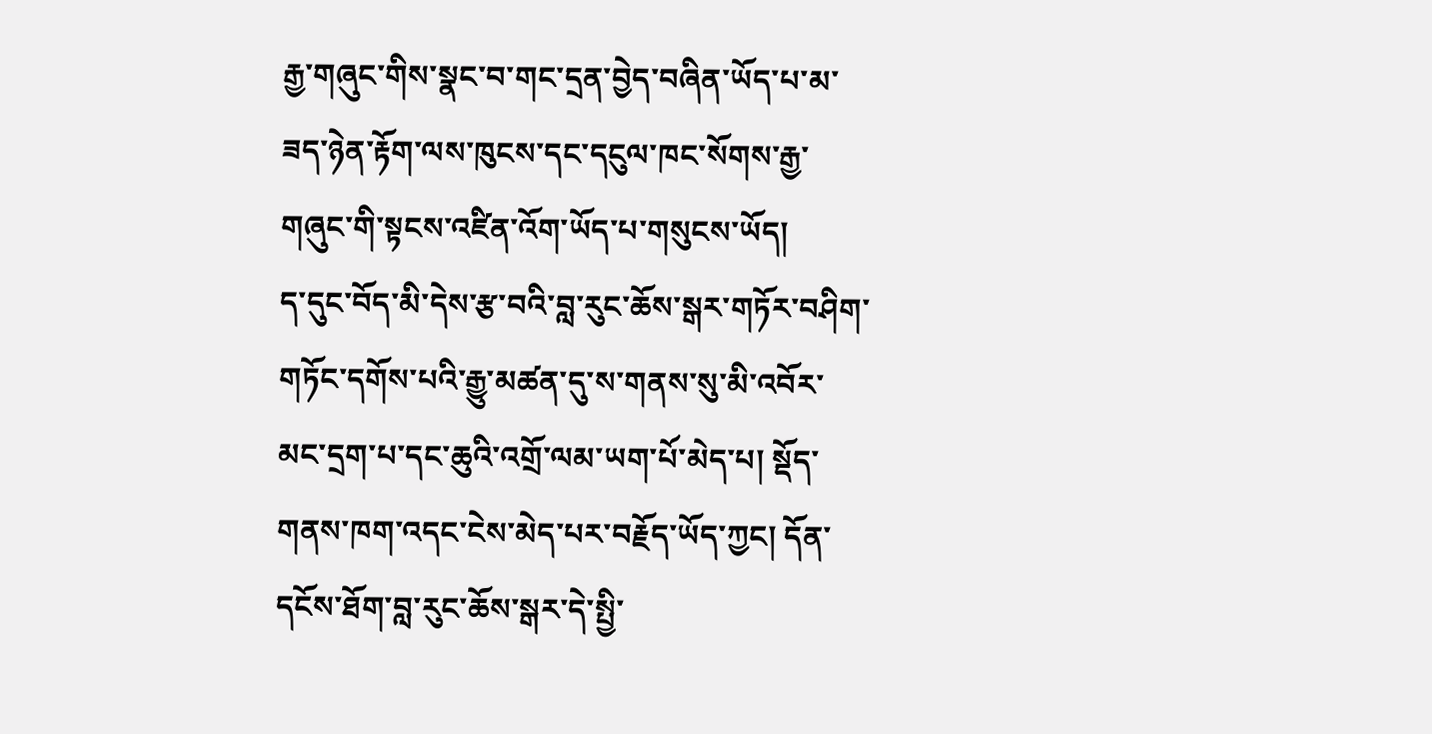རྒྱ་གཞུང་གིས་སྣང་བ་གང་དྲན་བྱེད་བཞིན་ཡོད་པ་མ་ཟད་ཉེན་རྟོག་ལས་ཁུངས་དང་དངུལ་ཁང་སོགས་རྒྱ་གཞུང་གི་སྟངས་འཛིན་འོག་ཡོད་པ་གསུངས་ཡོད།
ད་དུང་བོད་མི་དེས་རྩ་བའི་བླ་རུང་ཆོས་སྒར་གཏོར་བཤིག་གཏོང་དགོས་པའི་རྒྱུ་མཚན་དུ་ས་གནས་སུ་མི་འབོར་མང་དྲག་པ་དང་ཆུའི་འགྲོ་ལམ་ཡག་པོ་མེད་པ། སྡོད་གནས་ཁག་འདང་ངེས་མེད་པར་བརྗོད་ཡོད་ཀྱང། དོན་དངོས་ཐོག་བླ་རུང་ཆོས་སྒར་དེ་སྤྱི་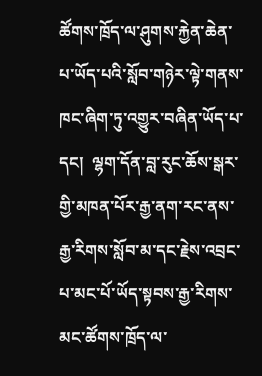ཚོགས་ཁྲོད་ལ་ཤུགས་རྐྱེན་ཆེན་པ་ཡོད་པའི་སློབ་གཉེར་ལྟེ་གནས་ཁང་ཞིག་ཏུ་འགྱུར་བཞིན་ཡོད་པ་དང།  ལྷག་དོན་བླ་རུང་ཆོས་སྒར་གྱི་མཁན་པོར་རྒྱ་ནག་རང་ནས་རྒྱ་རིགས་སློབ་མ་དང་རྗེས་འབྲང་པ་མང་པོ་ཡོད་སྟབས་རྒྱ་རིགས་མང་ཚོགས་ཁྲོད་ལ་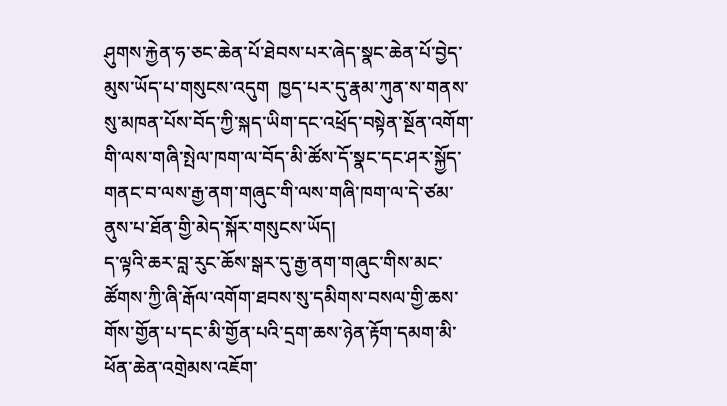ཤུགས་རྐྱེན་ཧ་ཅང་ཆེན་པོ་ཐེབས་པར་ཞེད་སྣང་ཆེན་པོ་བྱེད་མུས་ཡོད་པ་གསུངས་འདུག  ཁྱད་པར་དུ་རྣམ་ཀུན་ས་གནས་སུ་མཁན་པོས་བོད་ཀྱི་སྐད་ཡིག་དང་འཕྲོད་བསྟེན་སྔོན་འགོག་གི་ལས་གཞི་སྤེལ་ཁག་ལ་བོད་མི་ཚོས་དོ་སྣང་དང་ཤར་སྐྱོད་གནང་བ་ལས་རྒྱ་ནག་གཞུང་གི་ལས་གཞི་ཁག་ལ་དེ་ཙམ་ནུས་པ་ཐོན་གྱི་མེད་སྐོར་གསུངས་ཡོད།
ད་ལྟའི་ཆར་བླ་རུང་ཆོས་སྒར་དུ་རྒྱ་ནག་གཞུང་གིས་མང་ཚོགས་ཀྱི་ཞི་རྒོལ་འགོག་ཐབས་སུ་དམིགས་བསལ་གྱི་ཆས་གོས་གྱོན་པ་དང་མི་གྱོན་པའི་དྲག་ཆས་ཉེན་རྟོག་དམག་མི་ཕོན་ཆེན་འགྲེམས་འཇོག་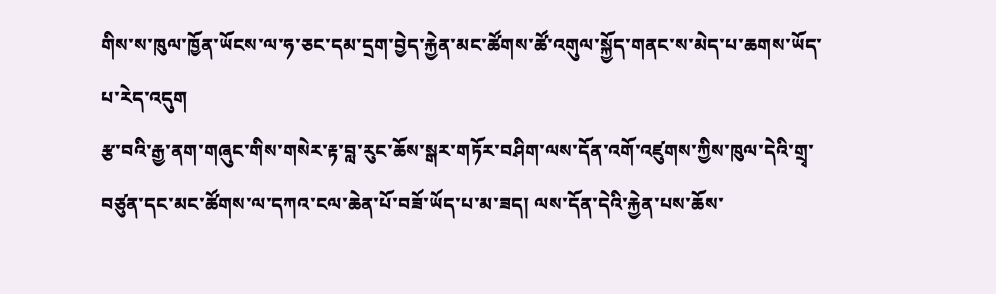གིས་ས་ཁུལ་ཁྱོན་ཡོངས་ལ་ཧ་ཅང་དམ་དྲག་བྱེད་རྐྱེན་མང་ཚོགས་ཚོ་འགུལ་སྐྱོད་གནང་ས་མེད་པ་ཆགས་ཡོད་པ་རེད་འདུག
རྩ་བའི་རྒྱ་ནག་གཞུང་གིས་གསེར་རྟ་བླ་རུང་ཆོས་སྒར་གཏོར་བཤིག་ལས་དོན་འགོ་འཛུགས་ཀྱིས་ཁུལ་དེའི་གྲྭ་བཙུན་དང་མང་ཚོགས་ལ་དཀའ་ངལ་ཆེན་པོ་བཟོ་ཡོད་པ་མ་ཟད། ལས་དོན་དེའི་རྐྱེན་པས་ཆོས་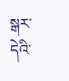སྒར་དེའི་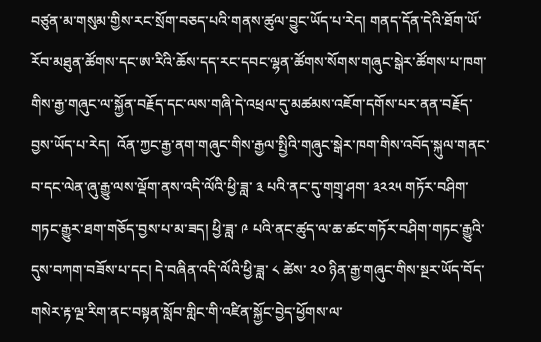བཙུན་མ་གསུམ་གྱིས་རང་སྲོག་བཅད་པའི་གནས་ཚུལ་བྱུང་ཡོད་པ་རེད། གནད་དོན་དེའི་ཐོག་ཡོ་རོབ་མཐུན་ཚོགས་དང་ཨ་རིའི་ཆོས་དད་རང་དབང་ལྷན་ཚོགས་སོགས་གཞུང་སྒེར་ཚོགས་པ་ཁག་གིས་རྒྱ་གཞུང་ལ་སྐྱོན་བརྗོད་དང་ལས་གཞི་དེ་འཕྲལ་དུ་མཚམས་འཇོག་དགོས་པར་ནན་བརྗོད་བྱས་ཡོད་པ་རེད།  འོན་ཀྱང་རྒྱ་ནག་གཞུང་གིས་རྒྱལ་སྤྱིའི་གཞུང་སྒེར་ཁག་གིས་འབོད་སྐུལ་གནང་བ་དང་ལེན་ཞུ་རྒྱུ་ལས་ལྡོག་ནས་འདི་ལོའི་ཕྱི་ཟླ་ ༣ པའི་ནང་དུ་གགྲྭ་ཤག་ ༣༢༢༥ གཏོར་བཤིག་གཏང་རྒྱུར་ཐག་གཅོད་བྱས་པ་མ་ཟད། ཕྱི་ཟླ་ ༩ པའི་ནང་ཚུད་ལ་ཆ་ཚང་གཏོར་བཤིག་གཏང་རྒྱུའི་དུས་བཀག་བཟོས་པ་དང། དེ་བཞིན་འདི་ལོའི་ཕྱི་ཟླ་ ༨ ཚེས་ ༢༠ ཉིན་རྒྱ་གཞུང་གིས་སྔར་ཡོད་བོད་གསེར་རྟ་ལྔ་རིག་ནང་བསྟན་སློབ་གླིང་གི་འཛིན་སྐྱོང་བྱེད་ཕྱོགས་ལ་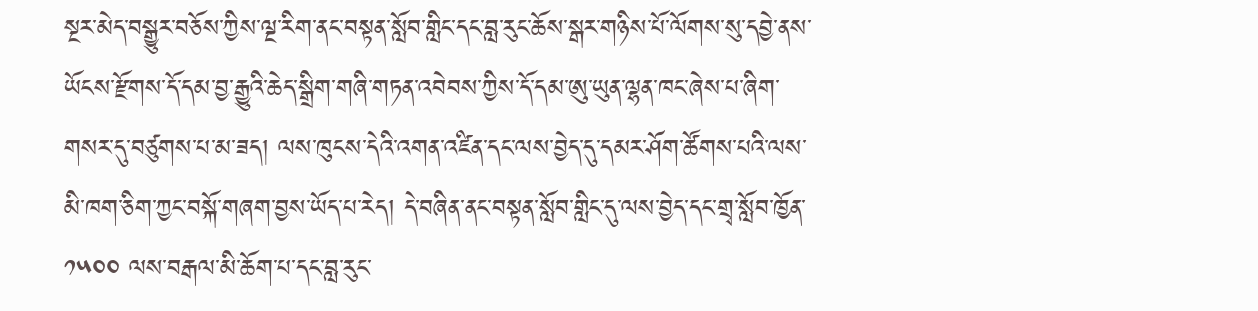སྔར་མེད་བསྒྱུར་བཅོས་ཀྱིས་ལྔ་རིག་ནང་བསྟན་སློབ་གླིང་དང་བླ་རུང་ཆོས་སྒར་གཉིས་པོ་ལོགས་སུ་དབྱེ་ནས་ཡོངས་རྫོགས་དོ་དམ་བྱ་རྒྱུའི་ཆེད་སྒྲིག་གཞི་གཏན་འབེབས་ཀྱིས་དོ་དམ་ཨུ་ཡུན་ལྷན་ཁང་ཞེས་པ་ཞིག་གསར་དུ་བཙུགས་པ་མ་ཟད། ལས་ཁུངས་དེའི་འགན་འཛིན་དང་ལས་བྱེད་དུ་དམར་ཤོག་ཚོགས་པའི་ལས་མི་ཁག་ཅིག་ཀྱང་བསྐོ་གཞག་བྱས་ཡོད་པ་རེད། དེ་བཞིན་ནང་བསྟན་སློབ་གླིང་དུ་ལས་བྱེད་དང་གྲྭ་སློབ་ཁྱོན་ ༡༥༠༠ ལས་བརྒལ་མི་ཆོག་པ་དང་བླ་རུང་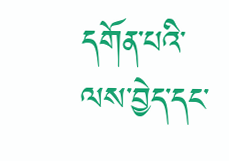དགོན་པའི་ལས་བྱེད་དང་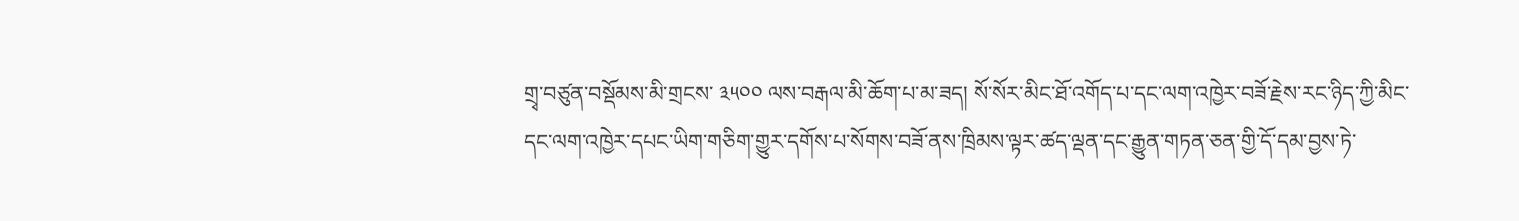གྲྭ་བཙུན་བསྡོམས་མི་གྲངས་ ༣༥༠༠ ལས་བརྒལ་མི་ཆོག་པ་མ་ཟད། སོ་སོར་མིང་ཐོ་འགོད་པ་དང་ལག་འཁྱེར་བཟོ་རྗེས་རང་ཉིད་ཀྱི་མིང་དང་ལག་འཁྱེར་དཔང་ཡིག་གཅིག་གྱུར་དགོས་པ་སོགས་བཟོ་ནས་ཁྲིམས་ལྟར་ཚད་ལྡན་དང་རྒྱུན་གཏན་ཅན་གྱི་དོ་དམ་བྱས་ཏེ་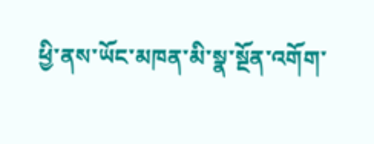ཕྱི་ནས་ཡོང་མཁན་མི་སྣ་སྔོན་འགོག་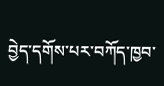བྱེད་དགོས་པར་བཀོད་ཁྱབ་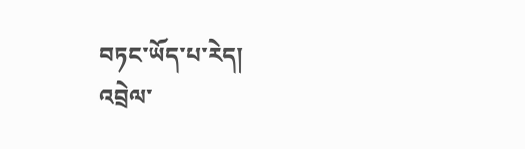བཏང་ཡོད་པ་རེད།
འབྲེལ་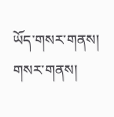ཡོད་གསར་གནས།
གསར་གནས།